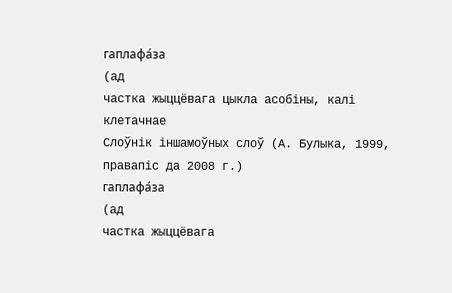гаплафа́за
(ад
частка жыццёвага цыкла асобіны, калі клетачнае
Слоўнік іншамоўных слоў (А. Булыка, 1999, правапіс да 2008 г.)
гаплафа́за
(ад
частка жыццёвага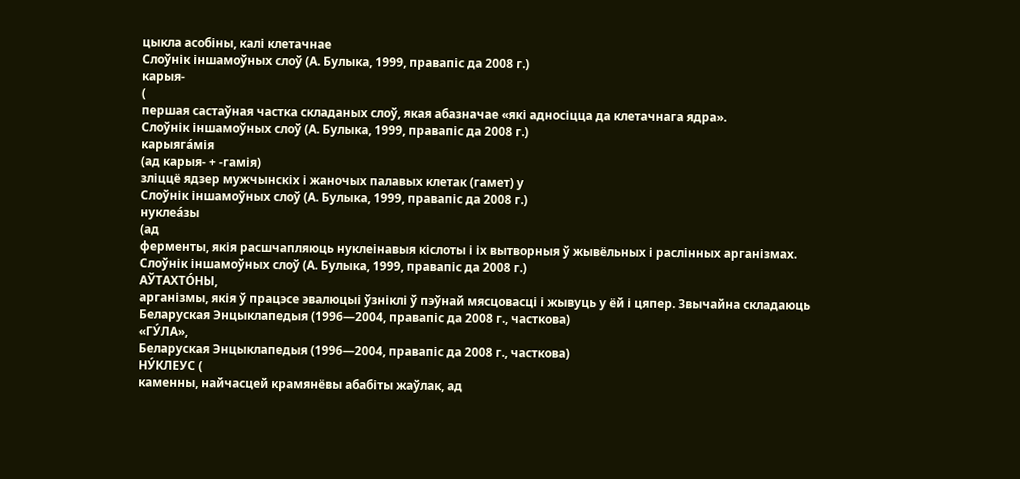цыкла асобіны, калі клетачнае
Слоўнік іншамоўных слоў (А. Булыка, 1999, правапіс да 2008 г.)
карыя-
(
першая састаўная частка складаных слоў, якая абазначае «які адносіцца да клетачнага ядра».
Слоўнік іншамоўных слоў (А. Булыка, 1999, правапіс да 2008 г.)
карыяга́мія
(ад карыя- + -гамія)
зліццё ядзер мужчынскіх і жаночых палавых клетак (гамет) у
Слоўнік іншамоўных слоў (А. Булыка, 1999, правапіс да 2008 г.)
нуклеа́зы
(ад
ферменты, якія расшчапляюць нуклеінавыя кіслоты і іх вытворныя ў жывёльных і раслінных арганізмах.
Слоўнік іншамоўных слоў (А. Булыка, 1999, правапіс да 2008 г.)
АЎТАХТО́НЫ,
арганізмы, якія ў працэсе эвалюцыі ўзніклі ў пэўнай мясцовасці і жывуць у ёй і цяпер. Звычайна складаюць
Беларуская Энцыклапедыя (1996—2004, правапіс да 2008 г., часткова)
«ГУ́ЛА»,
Беларуская Энцыклапедыя (1996—2004, правапіс да 2008 г., часткова)
НУ́КЛЕУС (
каменны, найчасцей крамянёвы абабіты жаўлак, ад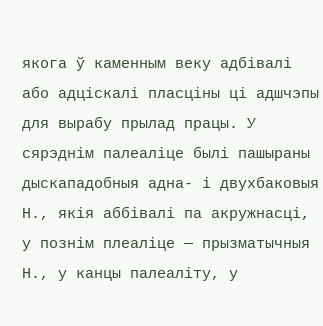якога ў каменным веку адбівалі або адціскалі пласціны ці адшчэпы для вырабу прылад працы. У сярэднім палеаліце былі пашыраны дыскападобныя адна- і двухбаковыя Н., якія аббівалі па акружнасці, у познім плеаліце — прызматычныя Н., у канцы палеаліту, у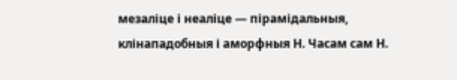мезаліце і неаліце — пірамідальныя, клінападобныя і аморфныя Н. Часам сам Н.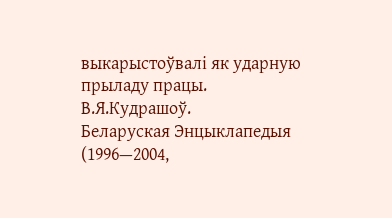выкарыстоўвалі як ударную прыладу працы.
В.Я.Кудрашоў.
Беларуская Энцыклапедыя (1996—2004,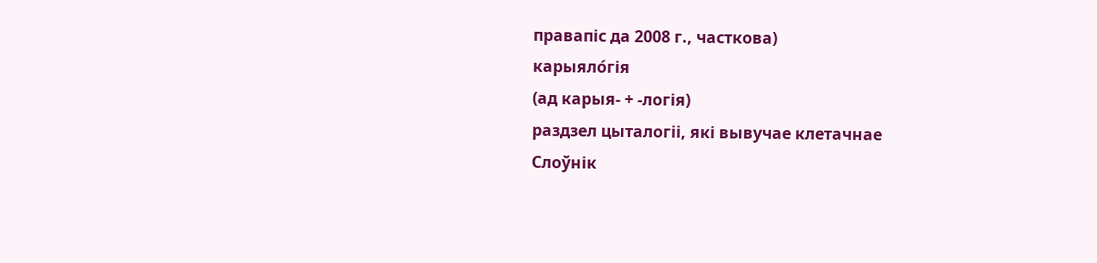правапіс да 2008 г., часткова)
карыяло́гія
(ад карыя- + -логія)
раздзел цыталогіі, які вывучае клетачнае
Слоўнік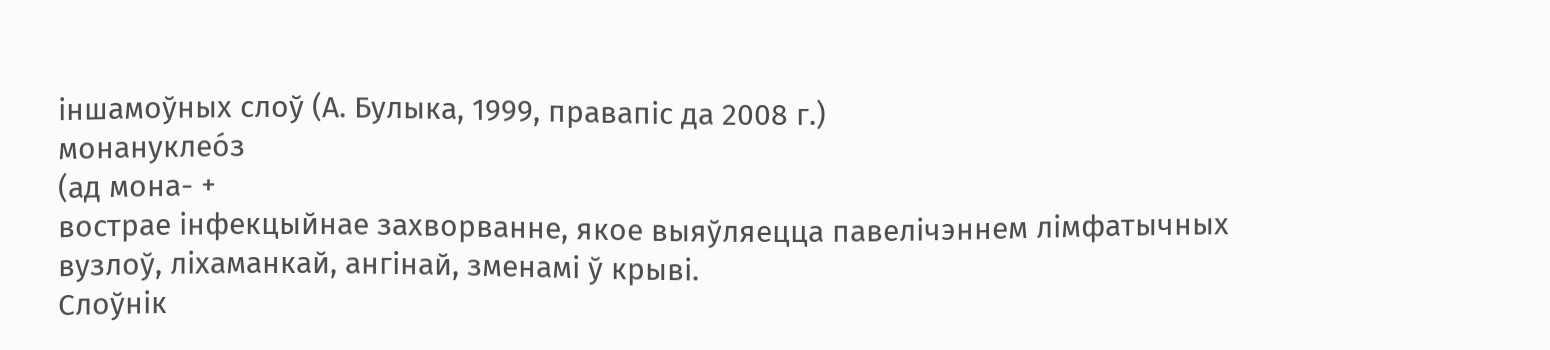іншамоўных слоў (А. Булыка, 1999, правапіс да 2008 г.)
монануклео́з
(ад мона- +
вострае інфекцыйнае захворванне, якое выяўляецца павелічэннем лімфатычных вузлоў, ліхаманкай, ангінай, зменамі ў крыві.
Слоўнік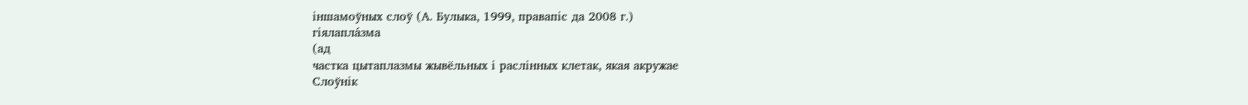іншамоўных слоў (А. Булыка, 1999, правапіс да 2008 г.)
гіялапла́зма
(ад
частка цытаплазмы жывёльных і раслінных клетак, якая акружае
Слоўнік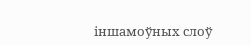іншамоўных слоў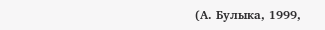(А. Булыка, 1999,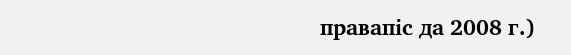правапіс да 2008 г.)